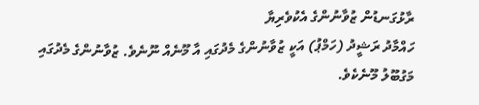ރާޅުގަނޑުން ޒުވާނުންގެ އެކުވެރިޔާ
ހައްމާދު ރަޝީދު (ހަމްޕު) އަކީ ޒުވާނުންގެ މެދުގައި އާ މޫނެއް ނޫނެވެ. ޒުވާނުންގެ މެދުގައި މަގުބޫލު މޫނެކެވެ.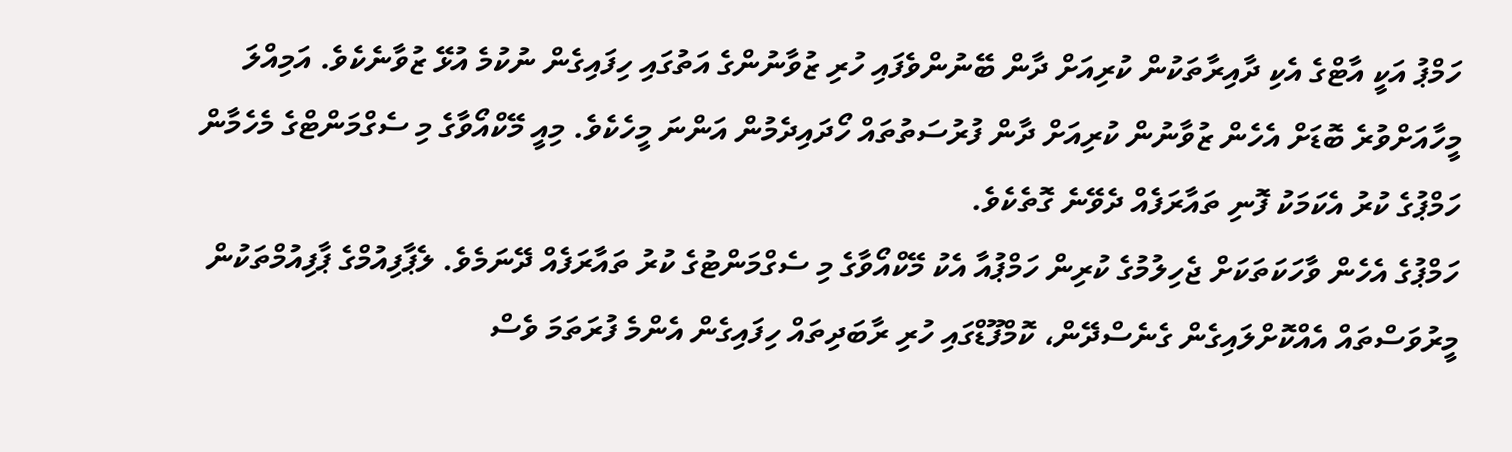ހަމްޕު އަކީ އާޓްގެ އެކި ދާއިރާތަކުން ކުރިއަށް ދާން ބޭނުންވެފައި ހުރި ޒުވާނުންގެ އަތުގައި ހިފައިގެން ނުކުމެ އުޅޭ ޒުވާނެކެވެ. އަމިއްލަ މީހާއަށްވުރެ ބޮޑަށް އެހެން ޒުވާނުން ކުރިއަށް ދާން ފުރުސަތުތައް ހޯދައިދެމުން އަންނަ މީހެކެވެ. މިއީ މޭކްއޯވާގެ މި ސެގްމަންޓްގެ މެހެމާން ހަމްޕުގެ ކުރު އެކަމަކު ފޮނި ތައާރަފެއް ދެވޭނެ ގޮތެކެވެ.
ހަމްޕުގެ އެހެން ވާހަކަތަކަށް ޖެހިލުމުގެ ކުރިން ހަމްޕުއާ އެކު މޭކްއޯވާގެ މި ސެގްމަންޓުގެ ކުރު ތައާރަފެއް ދޭނަމެވެ. ލެޕާފިއުމްގެ ޕާފިއުމްތަކުން މީރުވަސްތައް އެއްކޮށްލައިގެން ގެނެސްދޭން، ކޮމްފޫޑްގައި ހުރި ރާބަދިތައް ހިފައިގެން އެންމެ ފުރަތަމަ ވެސް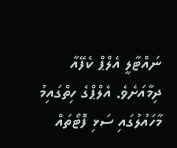ނައްޓާލީ އެލްޕް ކެފޭއާ ދިމާއަށެވެ. އެލްޕްގެ ހިތްގައިމު މާހައުލުގައި ސަޅި ފޮޓޯތައް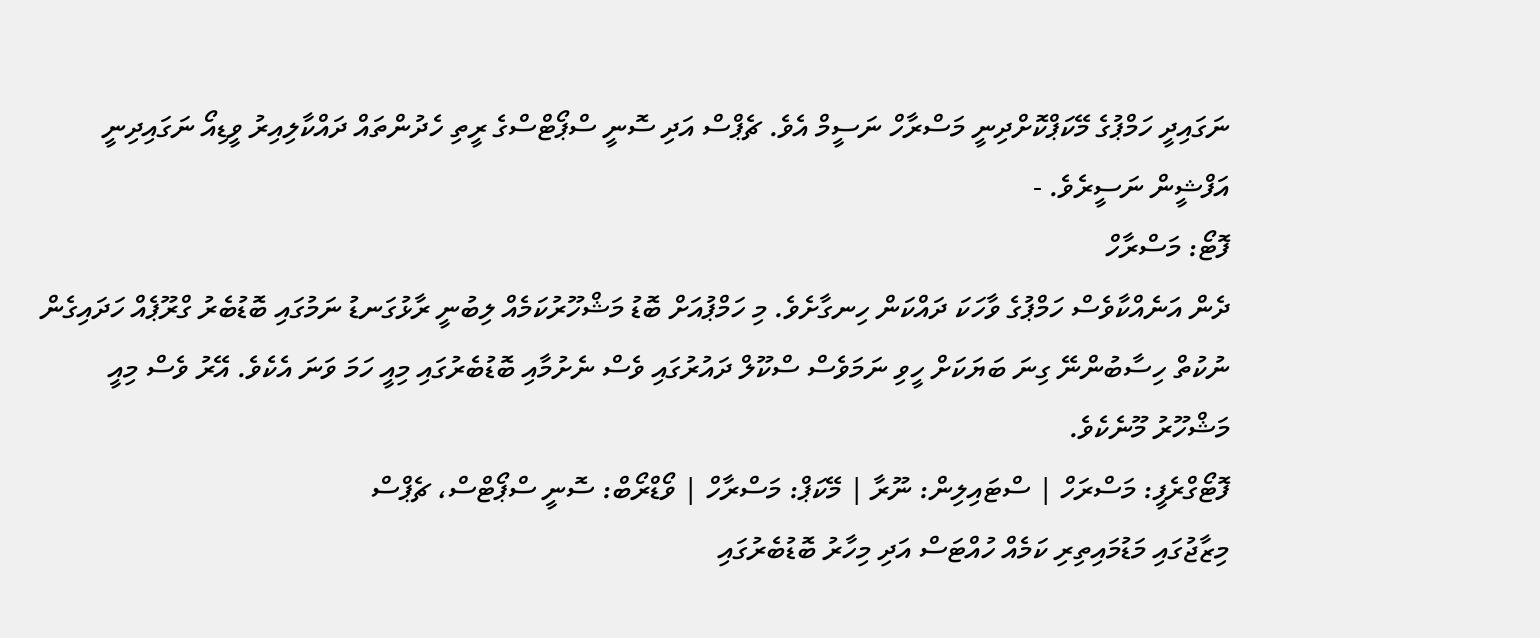ނަގައިދީ ހަމްޕުގެ މޭކަޕްކޮށްދިނީ މަސްރާހް ނަސީމް އެވެ. ޗެޕްސް އަދި ސޮނީ ސްޕޯޓްސްގެ ރީތި ހެދުންތައް ދައްކާލިއިރު ވީޑިއޯ ނަގައިދިނީ އަފްޝީން ނަސީރެވެ. -
ފޮޓޯ: މަސްރާހް
ދެން އަނެއްކާވެސް ހަމްޕުގެ ވާހަކަ ދައްކަން ހިނގާށެވެ. މި ހަމްޕުއަށް ބޮޑު މަޝްހޫރުކަމެއް ލިބުނީ ރާޅުގަނޑު ނަމުގައި ބޮޑުބެރު ގްރޫޕެއް ހަދައިގެން ނުކުތް ހިސާބުންނޭ ގިނަ ބަޔަކަށް ހީވި ނަމަވެސް ސްކޫލް ދައުރުގައި ވެސް ނެށުމާއި ބޮޑުބެރުގައި މިއީ ހަމަ ވަނަ އެކެވެ. އޭރު ވެސް މިއީ މަޝްހޫރު މޫނެކެވެ.
ފޮޓޯގްރެފީ: މަސްރަހް | ސްޓައިލިން: ނޫރާ | މޭކަޕް: މަސްރާހް | ވޯޑްރޯބް: ސޮނީ ސްޕޯޓްސް، ޗެޕްސް
މިޒާޖުގައި މަޑުމައިތިރި ކަމެއް ހުއްޓަސް އަދި މިހާރު ބޮޑުބެރުގައި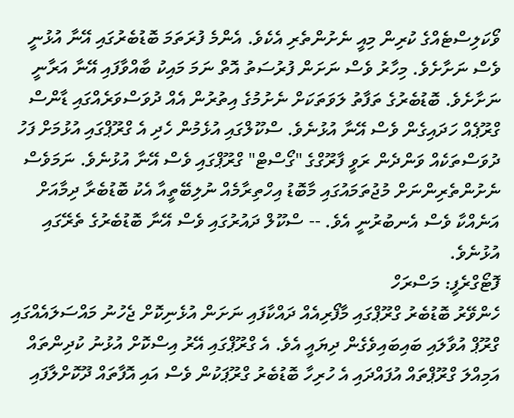ވޯކަލިސްޓެއްގެ ކުރިން މިއީ ނެށުންތެރި އެކެވެ. އެންމެ ފުރަތަމަ ބޮޑުބެރުގައި އޭނާ އުޅުނީ ވެސް ނަށާށެވެ. މިހާރު ވެސް ނަށަން ފުރުސަތު އޮތް ނަމަ މައިކު ބާއްވާފައި އޭނާ އަރާނީ ނަށާށެވެ. ބޮޑުބެރުގެ ތަފާތު ލަވަތަކަށް ނެށުމުގެ އިތުރުން އެއް ދުވަސްވަރެއްގައި ޑާންސް ގްރޫޕެއް ހަދައިގެން ވެސް އޭނާ އުޅުނެވެ. ސްކޫލްގައި އުޅެމުން ހެދި އެ ގްރޫޕްގައި އުޅުމަށް ފަހު ދުވަސްތަކެއް ވަންދެން ރަވީ ފާރޫގްގެ "ގޯސްޓް" ގްރޫޕްގައި ވެސް އޭނާ އުޅުނެވެ. ނަމަވެސް ނެށުންތެރިންނަށް މުޖުތަމައުގައި މާބޮޑު އިހްތިރާމެއް ނުލިބޭތީއާ އެކު ބޮޑުބެރާ ދިމާއަށް އަނެއްކާ ވެސް އެނބުރުނީ އެވެ. -- ސްކޫލް ދައުރުގައި ވެސް އޭނާ ބޮޑުބެރުގެ ތެރޭގައި އުޅުނެވެ.
ފޮޓޯގްރެފީ: މަސްރަހް
ހެންވޭރު ބޮޑުބެރު ގްރޫޕްގައި މާފޯރިއެއް ދައްކާފައި ނަށަން އުޅެނިކޮށް ޖެހުނު މައްސަލައެއްގައި ގްރޫޕް އުވާލައި ބައިބައިވެގެން ދިޔައީ އެވެ. އެ ގްރޫޕްގައި އޭރު އިސްކޮށް އުޅުނު ކުދިންތައް އަމިއްލަ ގްރޫޕްތައް އުފައްދައި އެ ހުރިހާ ބޮޑުބެރު ގްރޫޕަކުން ވެސް އައި އޮފާތައް ދޫކޮށްލާފައި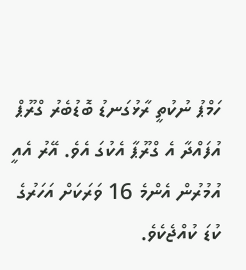ހަމްޕު ނުކުތީ ރާޅުގަނޑު ބޮޑުބެރު ގްރޫޕް އުފައްދާ އެ ގްރޫޕާ އެކުގަ އެވެ. އޭރު އެއީ އުމުރުން އެންމެ 16 ވަރަކަށް އަހަރުގެ ކުޑަ ކުއްޖެކެވެ.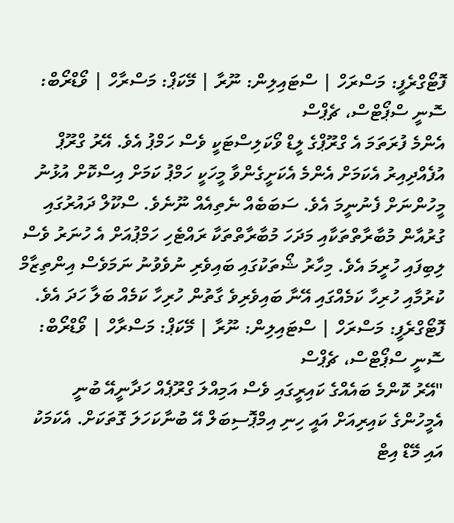ފޮޓޯގްރެފީ: މަސްރަހް | ސްޓައިލިން: ނޫރާ | މޭކަޕް: މަސްރާހް | ވޯޑްރޯބް: ސޮނީ ސްޕޯޓްސް، ޗެޕްސް
އެންމެ ފުރަތަމަ އެ ގްރޫޕްގެ ލީޑް ވޯކަލިސްޓަކީ ވެސް ހަމްޕު އެވެ. އޭރު ގްރޫޕް އުފެއްދިއިރު އެކަމަށް އެންމެ އެކަށީގެންވާ މީހަކީ ހަމްޕު ކަމަށް އިސްކޮށް އުޅުނު މީހުންނަށް ފެނުނީމަ އެވެ. ސަބަބެއް ނެތިއެއް ނޫނެވެ. ސްކޫލް ދައުރުގައި ގުރުއާން މުބާރާތްތަކާއި މަދަހަ މުބާރާތްތަކާ ރައްޓެހި ހަމްޕުއަށް އެ ހުނަރު ވެސް ލިބިފައި ހުރީމަ އެވެ. މިހާރު ޝޯތަކުގައި ބައިވެރި ނުވެވުނު ނަމަވެސް އިންތިޒާމް ކުރުމާއި ހުރިހާ ކަމެއްގައި އޭނާ ބައިވެރިވެ ގާތުން ހުރިހާ ކަމެއް ބަލާ ހަދަ އެވެ.
ފޮޓޯގްރެފީ: މަސްރަހް | ސްޓައިލިން: ނޫރާ | މޭކަޕް: މަސްރާހް | ވޯޑްރޯބް: ސޮނީ ސްޕޯޓްސް، ޗެޕްސް
"އޭރު ކޮންމެ ބައެއްގެ ކައިރީގައި ވެސް އަމިއްލަ ގްރޫޕެއް ހަދާނީއޭ ބުނީ އެމީހުންގެ ކައިރިއަށް އައީ ހިނި އިމްޕޮސިބަލް އޭ ބުނާކަހަލަ ގޮތަކަށް. އެކަމަކު އައި މޭޑް އިޓް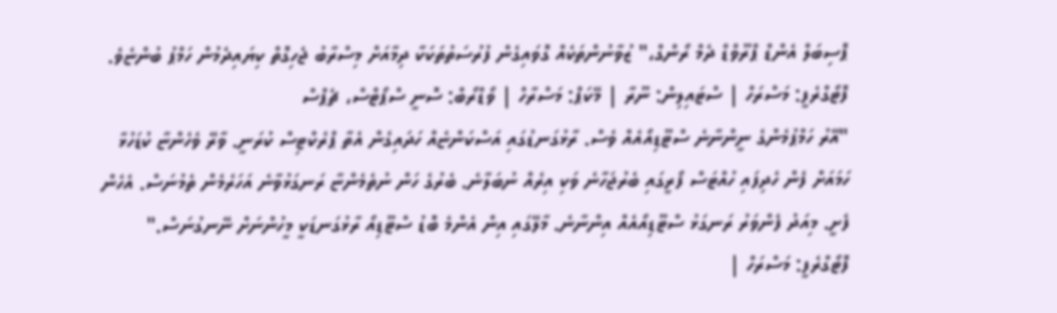ޕޮސިބަލް އެންޑް ޕްރޫވްޑް ދެމް ރޯންގް،" ޒުވާނުންތަކެއް ގޮވައިގެން ފުރުސަތުތަކަކާ ދިމާއަށް މިސްރާބު ޖެހިގޮތް ކިޔައިދެމުން ހަމްޕު ބުންޏެވެ.
ފޮޓޯގްރެފީ: މަސްރަހް | ސްޓައިލިން: ނޫރާ | މޭކަޕް: މަސްރާހް | ވޯޑްރޯބް: ސޮނީ ސްޕޯޓްސް، ޗެޕްސް
"އޭރު ހަމްޕުމެންގެ ނީންނާނެ ސްޓޫޑިއޯއެއް ވެސް. ރާޅުގަނޑުގައި އަސްކަންޏެއް ހަދައިގެން އެތާ ޕްރެކްޓިސް ކުރަނީ. ވާރޭ ވެހެންޏާ ކުޑަހުޅާ ހަމައަށް ފެން ހެދިފައި ހުއްޓަސް ފޯރީގައި ބެރުޖަހާނެ ވަކި އިރެއް ނުބަލާނެ. ބެރުގެ ހަން ނުތެމެންޏާ ރަނގަޅުވާނެ އަހަރެމެން ތެމުނަސް. އެހެން ފެށީ. މިއަދު ފެންވަރު ރަނގަޅު ސްޓޫޑިއޯއެއް އިންނާނެ. މާލޭގައި އިން އެންމެ ބޮޑު ސްޓޫޑިއޯ ރާޅުގަނޑަކީ މީހުންނަށް ނޭނގުނަސް."
ފޮޓޯގްރެފީ: މަސްރަހް |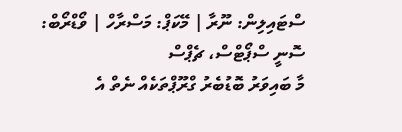ސްޓައިލިން: ނޫރާ | މޭކަޕް: މަސްރާހް | ވޯޑްރޯބް: ސޮނީ ސްޕޯޓްސް، ޗެޕްސް
މާ ބައިވަރު ބޮޑުބެރު ގްރޫޕްތަކެއް ނެތް އެ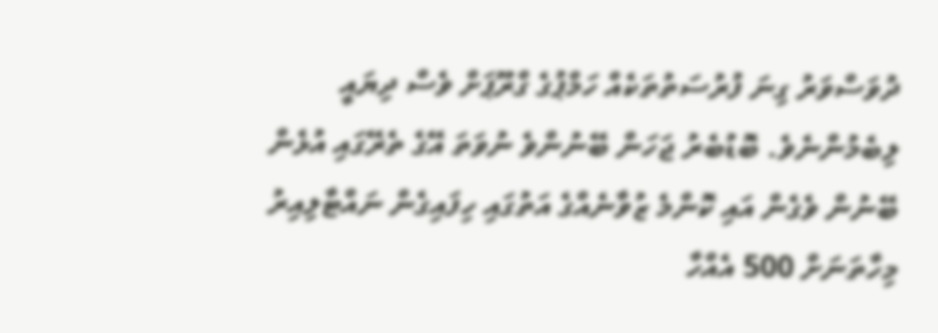ދުވަސްވަރު ގިނަ ފުރުސަތުތަކެއް ހަމްޕުގެ ގްރޫޕަށް ވެސް ދިޔައީ ލިބެމުންނެވެ. ބޮޑުބެރު ޖަހަން ބޭނުންވެ ނުވަތަ އޭގެ ތެރޭގައި އުޅެން ބޭނުން ވެގެން އައި ކޮންމެ ޒުވާނެއްގެ އަތުގައި ހިފައިގެން ނައްޓާލިއިރު މިހާތަނަށް 500 އެއްހާ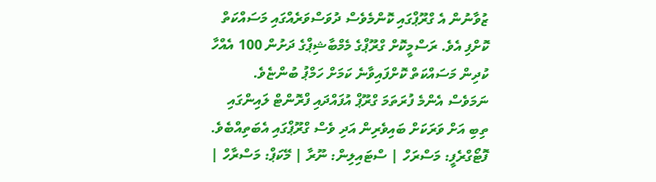ޒުވާނުން އެ ގްރޫޕްގައި ކޮންމެވެސް ދުވަސްވަރެއްގައި މަސައްކަތް ކޮށްފި އެވެ. ރަސްމީކޮށް ގްރޫޕްގެ މެމްބާޝިޕްގެ ދަށުން 100 އެއްހާ ކުދިން މަސައްކަތް ކޮށްފައިވާނެ ކަމަށް ހަމްޕު ބުންޏެވެ. ނަމަވެސް އެންމެ ފުރަތަމަ ގްރޫޕް އުފައްދައި ފްރޮންޓް ލައިންގައި ތިބި އަށް ވަރަކަށް ބައިވެރިން އަދި ވެސް ގްރޫޕްގައި އެބަތިއްބެވެ.
ފޮޓޯގްރެފީ: މަސްރަހް | ސްޓައިލިން: ނޫރާ | މޭކަޕް: މަސްރާހް |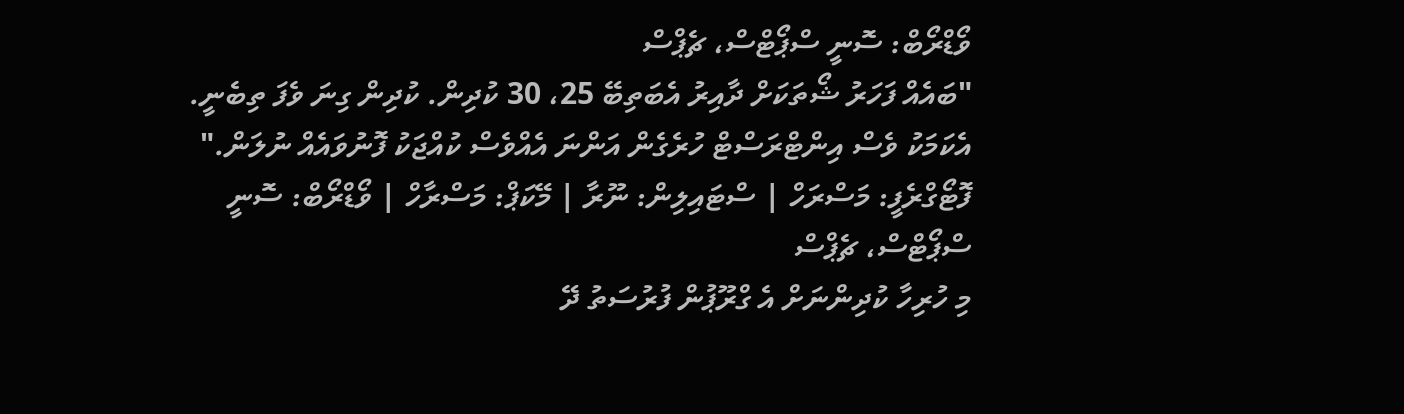ވޯޑްރޯބް: ސޮނީ ސްޕޯޓްސް، ޗެޕްސް
"ބައެއް ފަހަރު ޝޯތަކަށް ދާއިރު އެބަތިބޭ 25، 30 ކުދިން. ކުދިން ގިނަ ވެފަ ތިބެނީ. އެކަމަކު ވެސް އިންޓްރަސްޓް ހުރެގެން އަންނަ އެއްވެސް ކުއްޖަކު ފޮނުވައެއް ނުލަން."
ފޮޓޯގްރެފީ: މަސްރަހް | ސްޓައިލިން: ނޫރާ | މޭކަޕް: މަސްރާހް | ވޯޑްރޯބް: ސޮނީ ސްޕޯޓްސް، ޗެޕްސް
މި ހުރިހާ ކުދިންނަށް އެ ގްރޫޕުން ފުރުސަތު ދޭ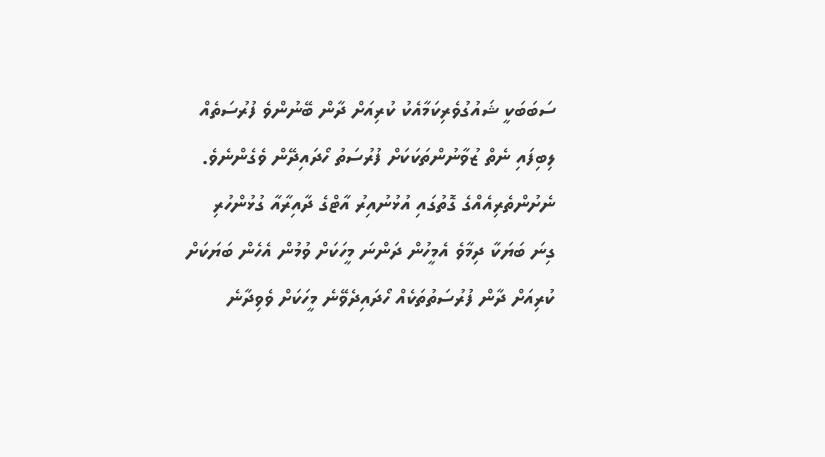ސަބަބަކީ ޝައުގުވެރިކަމާއެކު ކުރިއަށް ދާން ބޭނުންވެ ފުރުސަތެއް ލިބިފައި ނެތް ޒުވާނުންތަކަކަށް ފުރުސަތު ހޯދައިދޭން ވެގެންނެވެ. ނެށުންތެރިއެއްގެ ގޮތުގައި އުޅުނުއިރު އާޓްގެ ދާއިރާއާ ގުޅުންހުރި ގިނަ ބަޔަކާ ދިމާވެ އެމީހުން ދަންނަ މީހަކަށް ވުމުން އެހެން ބަޔަކަށް ކުރިއަށް ދާން ފުރުސަތުތަކެއް ހޯދައިދެވޭނެ މީހަކަށް ވެވިދާނެ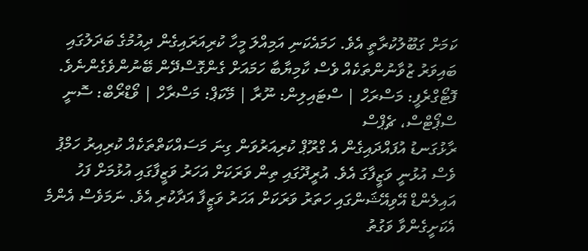ކަމަށް ގަބޫލުކުރާތީ އެވެ. ހަމައެކަނި އަމިއްލަ މީހާ ކުރިއަރައިގެން ދިއުމުގެ ބަދަލުގައި ބައިވަރު ޒުވާނުންތަކެއް ވެސް ކާމިޔާބާ ހަމައަށް ގެންގޮސްދޭން ބޭނުންވެގެންނެވެ.
ފޮޓޯގްރެފީ: މަސްރަހް | ސްޓައިލިން: ނޫރާ | މޭކަޕް: މަސްރާހް | ވޯޑްރޯބް: ސޮނީ ސްޕޯޓްސް، ޗެޕްސް
ރާޅުގަނޑު އުފައްދައިގެން އެ ގްރޫޕް ކުރިއަރުވަން ގިނަ މަސައްކަތްތަކެއް ކުރިއިރު ހަމްޕު ވެސް އުޅުނީ ވަޒީފާގަ އެވެ. އުރީދޫގައި ތިން ވަރަކަށް އަހަރު ވަޒީފާގައި އުޅުމަށް ފަހު އައިލެންޑް އޭވިއޭޝަންގައި ހަތަރު ވަރަކަށް އަހަރު ވަޒީފާ އަދާކުރި އެވެ. ނަމަވެސް އެންމެ އެކަށީގެންވާ ވަގުތު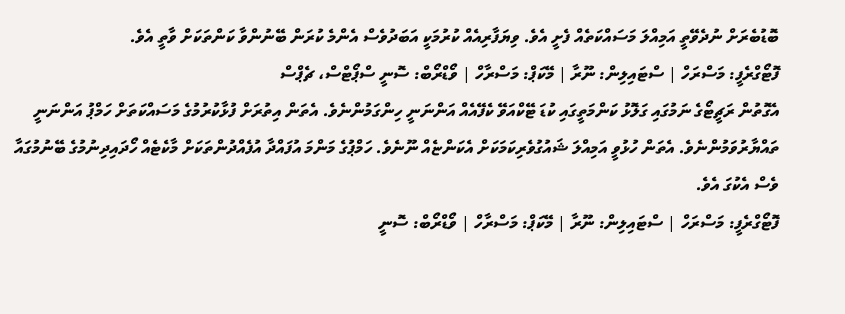ބޮޑުބެރަށް ނުދެވޭތީ އަމިއްލަ މަސައްކަތެއް ފެށީ އެވެ. ވިޔަފާރިއެއް ކުރުމަކީ އަބަދުވެސް އެންމެ ކުރަން ބޭނުންވާ ކަންތަކަށް ވާތީ އެވެ.
ފޮޓޯގްރެފީ: މަސްރަހް | ސްޓައިލިން: ނޫރާ | މޭކަޕް: މަސްރާހް | ވޯޑްރޯބް: ސޮނީ ސްޕޯޓްސް، ޗެޕްސް
އެގޮތުން ރަޗީޓޯގެ ނަމުގައި ގަލޮޅު ކަންމަތީގައި ކުޑަ ޓޭކްއަވޭ ކެފޭއެއް އަންނަނީ ހިންގަމުންނެވެ. އެތަން އިތުރަށް ފުޅާކުރުމުގެ މަސައްކަތަށް ހަމްޕު އަންނަނީ ތައްޔާރުވަމުންނެވެ. އެތަން ހުޅުވީ އަމިއްލަ ޝައުގުވެރިކަމަކަށް އެކަންޏެއް ނޫނެވެ. ހަމްޕުގެ މަންމަ އުފައްދާ އުފެއްދުންތަކަށް މާކެޓެއް ހޯދައިދިނުމުގެ ބޭނުމުގައާ ވެސް އެކުގަ އެވެ.
ފޮޓޯގްރެފީ: މަސްރަހް | ސްޓައިލިން: ނޫރާ | މޭކަޕް: މަސްރާހް | ވޯޑްރޯބް: ސޮނީ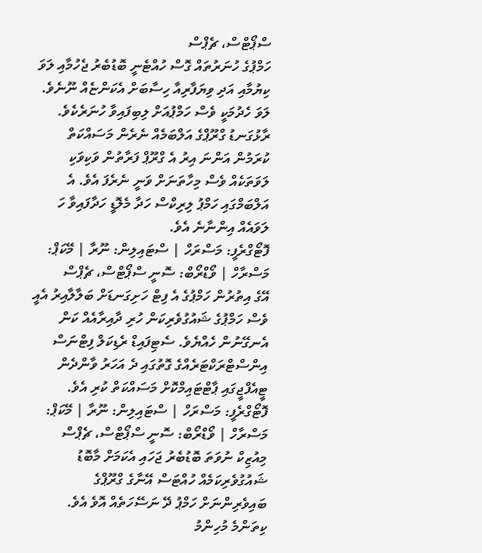ސްޕޯޓްސް، ޗެޕްސް
ހަމްޕުގެ ހުނަރުތައް ގޮސް ހުއްޓެނީ ބޮޑުބެރު ޖެހުމާއި ލަވަ ކިޔުމާއި އަދި ވިޔަފާރިއާ ހިސާބަށް އެކަންޏެއް ނޫނެވެ. ލަވަ ހެދުމަކީ ވެސް ހަމްޕުއަށް ލިބިފައިވާ ހުނަރެކެވެ. ރާޅުގަނޑު ގްރޫޕްގެ އަލްބަމެއް ނެރެން މަސައްކަތް ކުރަމުން އަންނަ އިރު އެ ގްރޫޕް ފަރާތުން ވަކިވަކި ލަވަތަކެއް ވެސް މިހާތަނަށް ވަނީ ނެރެފަ އެވެ. އެ އަލްބަމްގައި ހަމްޕު ލިރިކްސް ހަދާ މެލޮޑީ ހަދާފައިވާ ހަ ލަވައެއް އިންނާނެ އެވެ.
ފޮޓޯގްރެފީ: މަސްރަހް | ސްޓައިލިން: ނޫރާ | މޭކަޕް: މަސްރާހް | ވޯޑްރޯބް: ސޮނީ ސްޕޯޓްސް، ޗެޕްސް
އޭގެ އިތުރުން ހަމްޕުގެ އެ ފިޓް ހަށިގަނޑަށް ބަލާލާއިރު އެއީ ވެސް ހަމްޕުގެ ޝައުގުވެރިކަން ހުރި ދާއިރާއެއް ކަން އެނގޭނުން ހެއްޔެވެ. ސެޓިފައިޑް ރެޑިކަލް ފިޓްނަސް އިންސްޓްރަކްޓަރެއްގެ ގޮތުގައި ދެ އަހަރު ވާންދެން ޓީއެފްޖީގައި ޕާޓްޓައިމްކޮށް މަސައްކަތް ކުރި އެވެ.
ފޮޓޯގްރެފީ: މަސްރަހް | ސްޓައިލިން: ނޫރާ | މޭކަޕް: މަސްރާހް | ވޯޑްރޯބް: ސޮނީ ސްޕޯޓްސް، ޗެޕްސް
މިއުޒިކް ނުވަތަ ބޮޑުބެރު ޖަހައި އެކަމަށް މާބޮޑު ޝައުގުވެރިކަމެއް ހުއްޓަސް އޭނާގެ ގްރޫޕްގެ ބައިވެރިންނަށް ހަމްޕު ދޭ ނަސޭހަތެއް އޮވެ އެވެ. ކިތަންމެ މުހިންމު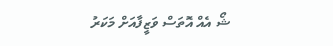ޝޯ އެއް އޮތަސް ވަޒީފާއަށް މަކަރު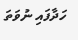ހަދާފައި ނުވަތަ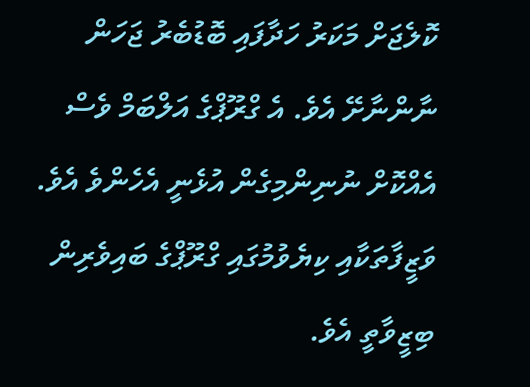ކޮލެޖަށް މަކަރު ހަދާފައި ބޮޑުބެރު ޖަހަން ނާންނާށޭ އެވެ. އެ ގްރޫޕްގެ އަލްބަމް ވެސް އެއްކޮށް ނުނިންމިގެން އުޅެނީ އެހެންވެ އެވެ. ވަޒީފާތަކާއި ކިޔެވުމުގައި ގްރޫޕްގެ ބައިވެރިން ބިޒީވާތީ އެވެ.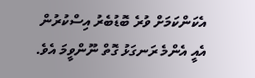އެކަންކަމަށް ވުރެ ބޮޑުބެރު އިސްކުރުން އެއީ އެންމެ ރަނގަޅު ގޮތް ނޫންވީމަ އެވެ.